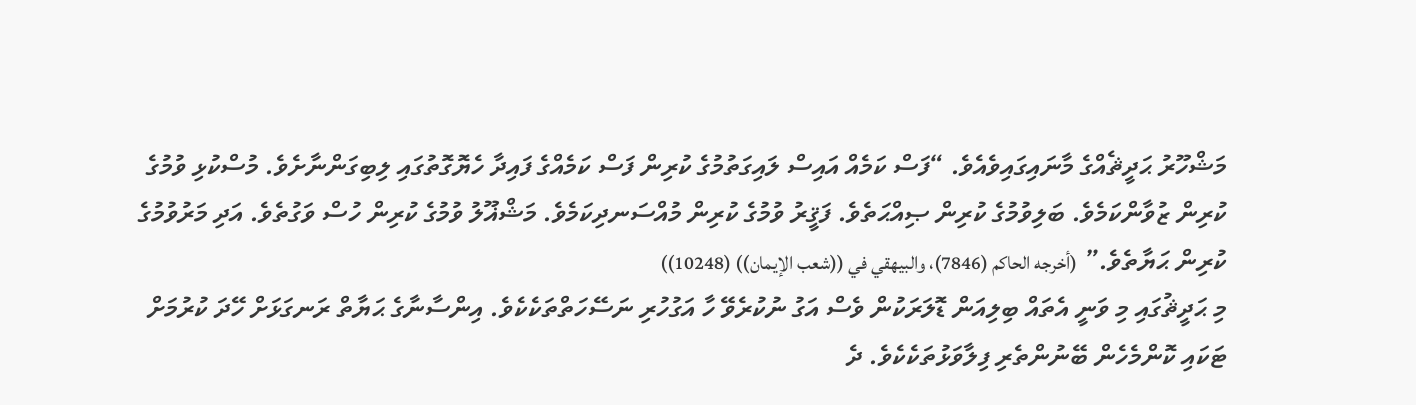މަޝްހޫރު ޙަދީޘެއްގެ މާނައިގައިވެއެވެ. “ފަސް ކަމެއް އައިސް ލައިގަތުމުގެ ކުރިން ފަސް ކަމެއްގެ ފައިދާ ހެޔޮގޮތުގައި ލިބިގަންނާށެވެ. މުސްކުޅި ވުމުގެ ކުރިން ޒުވާންކަމެވެ. ބަލިވުމުގެ ކުރިން ޞިއްޙަތެވެ. ފަޤީރު ވުމުގެ ކުރިން މުއްސަނދިކަމެވެ. މަޝްޣޫލު ވުމުގެ ކުރިން ހުސް ވަގުތެވެ. އަދި މަރުވުމުގެ ކުރިން ޙަޔާތެވެ.” (أخرجه الحاكم (7846)، والبيهقي في ((شعب الإيمان)) (10248))
މި ޙަދީޘުގައި މި ވަނީ އެތައް ބިލިއަން ޑޮލަރަކުން ވެސް އަގު ނުކުރެވޭ ހާ އަގުހުރި ނަސޭހަތްތަކެކެވެ. އިންސާނާގެ ޙަޔާތް ރަނގަޅަށް ހޭދަ ކުރުމަށް ޓަކައި ކޮންމެހެން ބޭނުންތެރި ފިލާވަޅުތަކެކެވެ. ދެ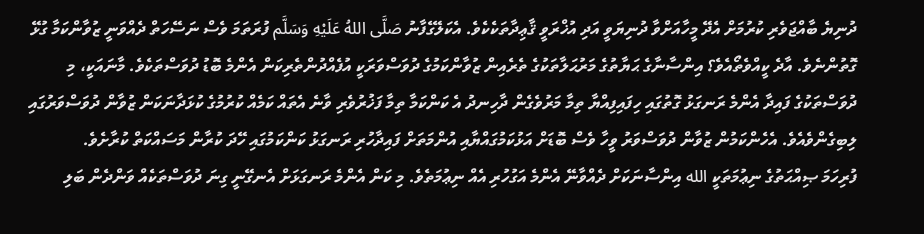ދުނިޔެ ބާއްޖަވެރި ކުރުމަށް އެދޭ މީހާއަށްވާ ދުނިޔަވީ އަދި އުޚްރަވީ ޤާޢިދާތަކެކެވެ. އެކަލޭގެފާނު صَلَّى اللهُ عَلَيْهِ وَسَلَّم ފުރަތަމަ ވެސް ނަސޭހަތް ދެއްވަނީ ޒުވާންކަމާ ގުޅޭ ގޮތުންނެވެ. އާދެ ކީއްވެތޯއެވެ؟ އިންސާނާގެ ޙަޔާތުގެ މަރުޙަލާތަކުގެ ތެރެއިން ޒުވާންކަމުގެ ދުވަސްވަރަކީ އުފެއްދުންތެރިކަން އެންމެ ބޮޑު ދުވަސްތަކެވެ. މާނައަކީ، މި ދުވަސްތަކުގެ ފައިދާ އެންމެ ރަނގަޅު ގޮތުގައި ހިފައިފިއްޔާ ތިމާ މަރުވެގެން ދާހިނދު އެ ކަންކަމާ ތިމާ ފަޚުރުވެރި ވާނެ އެތައް ކަމެއް ކުރުމުގެ ކުޅަދާނަކަން ޒުވާން ދުވަސްވަރުގައި ލިބިގެންވެއެވެ. އެހެންކަމުން ޒުވާން ދުވަސްވަރު ވީހާ ވެސް ބޮޑަށް އަޅުކަމުގައްޔާއި އުންމަތަށް ފައިދާހުރި ރަނގަޅު ކަންކަމުގައި ހޭދަ ކުރާން މަސައްކަތް ކުރާށެވެ.
ފުރިހަމަ ޞިއްޙަތުގެ ނިޢުމަތަކީ الله އިންސާނަކަށް ދެއްވާނޭ އެންމެ އަގުހުރި އެއް ނިޢުމަތެވެ. މި ކަން އެންމެ ރަނގަޅަށް އެނގޭނީ ގިނަ ދުވަސްތަކެއް ވަންދެން ބަލި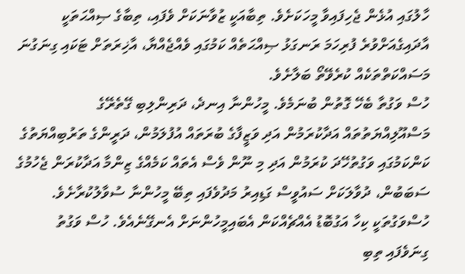ހާލުގައި އުޅެން ޖެހިފައިވާ މީހަކަށެވެ. ތިބާއަކީ ޒުވާނަކަށް ވެފައި، ތިބާގެ ޞިއްޙަތަކީ އާދައިގެއަށްވުރެ ފުރިހަމަ ރަނގަޅު ޞިއްޙަތެއް ކަމުގައި ވެއްޖެއްޔާ، އާޚިރަތަށް ޓަކައި ގިނަގުނަ މަސައްކަތްތަކެއް ކުރެވޭތޯ ބަލާށެވެ.
ހުސް ވަގުތާ ބެހޭ ގޮތުން ބުނަމެވެ. މީހުންނާ އިނދެ، ދަރިންލިބި ގޭތެރޭގެ މަސްއޫލިއްޔަތުތައް އަދާކުރަމުން އަދި ވަޒީފާގެ ބުރަތައް އުފުލަމުން، ދަރީންގެ ތަރުބިއްޔަތުގެ ކަންކަމުގައި ވަގުތުހޭދަ ކުރަމުން އަދި މި ނޫން ވެސް އެތައް ކަމެއްގެ ޒިންމާ އަދާކުރަން ޖެހުމުގެ ސަބަބުން، ދުވާލަކަށް ސައުވީސް ގަޑިއިރު މަދުވެފައި ތިބޭ މީހުންނާ ސުވާލުކުރާށެވެ. ހުސްވަގުތަކީ ކިހާ އަގުބޮޑު އެއްޗެއްކަން އެބައިމީހުންނަށް އެނގޭނެއެވެ. ހުސް ވަގުތު ގިނަވެފައި ތިބި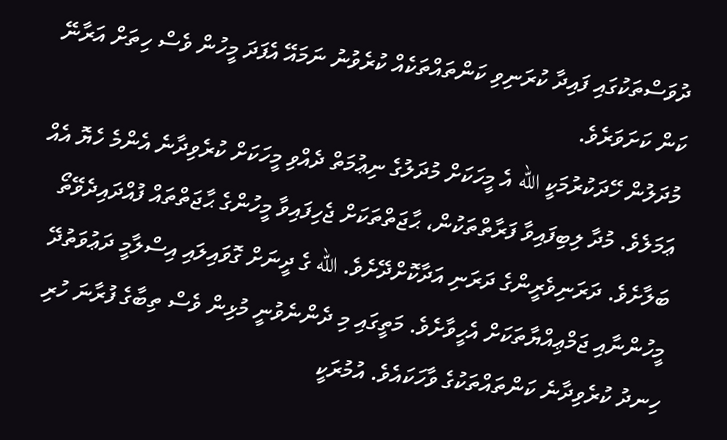ދުވަސްތަކުގައި ފައިދާ ކުރަނިވި ކަންތައްތަކެއް ކުރެވުނު ނަމައޭ އެފަދަ މީހުން ވެސް ހިތަށް އަރާނޭ ކަން ކަށަވަރެވެ.
މުދަލުން ހޭދަކުރުމަކީ الله އެ މީހަކަށް މުދަލުގެ ނިޢުމަތް ދެއްވި މީހަކަށް ކުރެވިދާނެ އެންމެ ހެޔޮ އެއް ޢަމަލެވެ. މުދާ ލިބިފައިވާ ފަރާތްތަކުން، ޙާޖަތްތަކަށް ޖެހިފައިވާ މީހުންގެ ޙާޖަތްތައް ފުއްދައިދެވޭތޯ ބަލާށެވެ. ދަރަނިވެރީންގެ ދަރަނި އަދާކޮށްދޭށެވެ. الله ގެ ދީނަށް ގޮވައިލައި އިސްލާމީ ދަޢުވަތުދޭ މީހުންނާއި ޖަމްޢިއްޔާތަކަށް އެހީވާށެވެ. މަތީގައި މި ދެންނެވުނީ މުޅިން ވެސް ތިބާގެ ފުރާނަ ހުރި ހިނދު ކުރެވިދާނެ ކަންތައްތަކުގެ ވާހަކައެވެ. އުމުރަކީ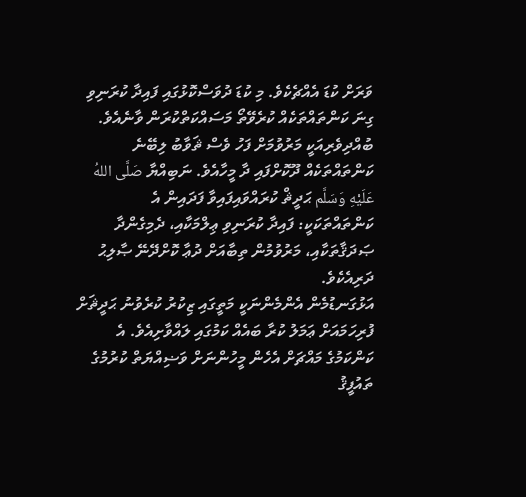ވަރަށް ކުޑަ އެއްޗެކެވެ. މި ކުޑަ ދުވަސްކޮޅުގައި ފައިދާ ކުރަނިވި ގިނަ ކަންތައްތަކެއް ކުރެވޭތޯ މަސައްކަތްކުރަން ވާނެއެވެ. ބުއްދިވެރިއަކީ މަރުވުމަށް ފަހު ވެސް ޘަވާބު ލިބޭނެ ކަންތައްތަކެއް ދޫކޮށްފައި ދާ މީހާއެވެ. ނަބިއްޔާ صَلَّى اللهُ عَلَيْهِ وَسَلَّم ޙަދީޘް ކުރައްވައިފައިވާ ފަދައިން އެ ކަންތައްތަކަކީ: ފައިދާ ކުރަނިވި ޢިލްމަކާއި، ދެމިގެންދާ ޞަދަޤާތަކާއި، މަރުވުމުން ތިބާއަށް ދުޢާ ކޮށްދޭނޭ ޞާލިޙު ދަރިއެކެވެ.
އަޅުގަނޑުމެން އެންމެންނަކީ މަތީގައި ޒިކުރު ކުރެވުނު ޙަދީޘަށް ފުރިހަމައަށް ޢަމަލު ކުރާ ބައެއް ކަމުގައި ލައްވާށިއެވެ. އެ ކަންކަމުގެ މައްޗަށް އެހެން މީހުންނަށް ވަޟިއްޔަތް ކުރުމުގެ ތައުފީޤު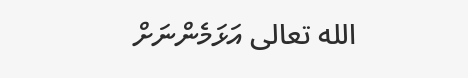الله تعالى އަޅަމެންނަށް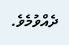ދެއްވުމެވެ.